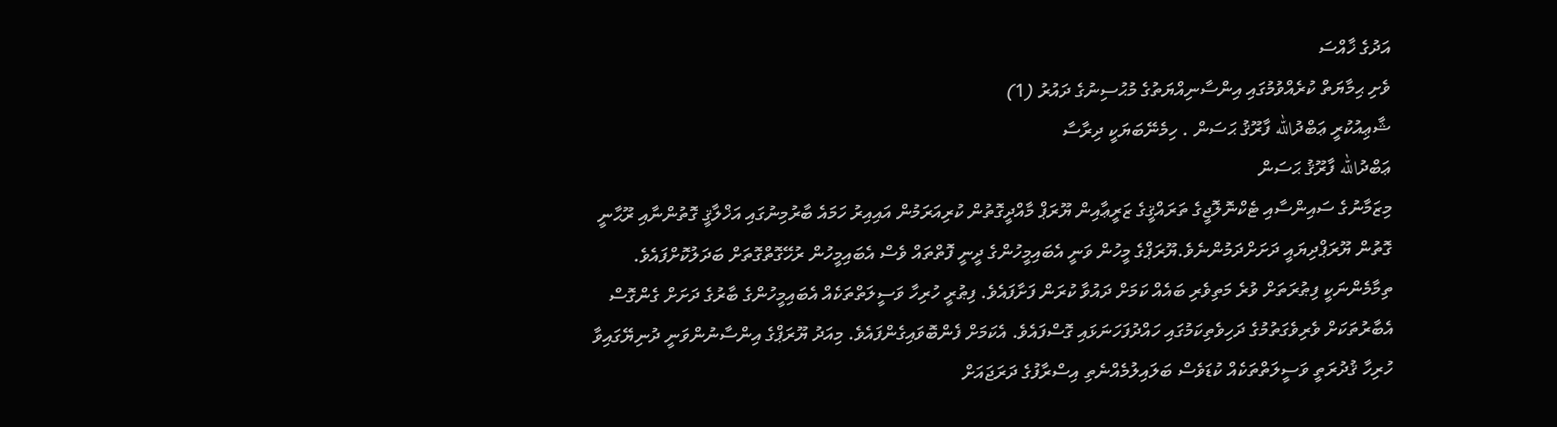އަދުގެ ޚާއްސަ
ވެށި ޙިމާޔަތް ކުރެއްވުމުގައި އިންސާނިއްޔަތުގެ މުޙުސިނުގެ ދައުރު (1)
ޝާޢިއުކުރީ ޢަބްދުالله ފާރޫޤު ޙަސަން . ހިމެނޭބަޔަކީ ދިރާސާ
ޢަބްދުالله ފާރޫޤު ޙަސަން
މިޒަމާނުގެ ސައިންސާއި ޓެކްނޮލޮޖީގެ ތަރައްޤީގެ ޒަރީޢާއިން ޔޫރަޕް މާއްދީގޮތުން ކުރިއަރަމުން އައިއިރު ހަމައެ ބާރުމިނުގައި އަޚްލާޤީ ގޮތުންނާއި ރޫޙާނީ ގޮތުން ޔޫރަޕްދިޔައީ ދަށަށްދަމުންނެވެ.ޔޫރަޕްގެ މީހުން ވަނީ އެބައިމީހުންގެ ދީނީ ފޮތްތައް ވެސް އެބައިމީހުން ރުހޭގޮތްގޮތަށް ބަދަލުކޮށްފައެވެ. ތިމާމެންނަކީ ފިޠުރަތަށް ވުރެ މަތިވެރި ބައެއް ކަމަށް ދައުވާ ކުރަން ފަށާފައެވެ. ފިޠުރީ ހުރިހާ ވަސީލަތްތަކެއް އެބައިމީހުންގެ ބާރުގެ ދަށަށް ގެންގޮސް އެބާރުތަކަށް ވެރިވެގަތުމުގެ ދަހިވެތިކަމުގައި ހައްދުފަހަނަޅައި ގޮސްފައެވެ. އެކަމަށް ފެންބޮވައިގެންފައެވެ. މިއަދު ޔޫރަޕްގެ އިންސާނުންވަނީ ދުނިޔޭގައިވާ ހުރިހާ ޤުދުރަތީ ވަސީލަތްތަކެއް ކުޑަވެސް ބަލައިލުމެއްނެތި އިސްރާފުގެ ދަރަޖައަށް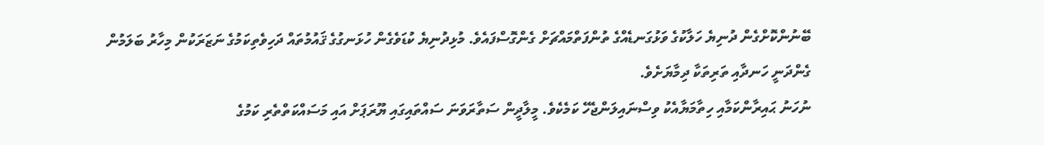ބޭނުންކޮށްގެން ދުނިޔެ ހަލާކުގެ ވަޅުގަނޑެއްގެ ތުންފަތްމައްޗަށް ގެންގޮސްފައެވެ. މުޅިދުނިޔެ ކުޑަވެގެން ހުޅަނގުގެ ޤައުމުތައް ދަހިވެތިކަމުގެ ނަޒަރަކުން މިހާރު ބަލަމުން ގެންދަނީ ހަނދާއި ތަރިތަކާ ދިމާޔަށެވެ.
ނުހަނު ޙައިރާންކަމާއި ހިތާމަޔާއެކު ވިސްނައިލަންޖެހޭ ކަމެކެވެ. މީލާދީން ސަތާރަވަނަ ސައްތައިގައި ޔޫރަޕަށް އައި މަސައްކަތްތެރި ކަމުގެ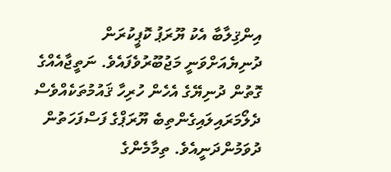އިންޤިލާބާ އެކު ޔޫރަޕު ކޮޕީކުރަން ދުނިޔެއަށްވަނީ މަޖުބޫރުވެފައެވެ. ނަތީޖާއެއްގެ ގޮތުން ދުނިޔޭގެ އެހެން ހުރިހާ ޤައުމުތަކެއްވެސް ދެލޯމަރައިލައިގެންތިބެ ޔޫރަޕްގެ ފަސްފަހަތުން ދުވަމުންދަނީއެވެ. ތިމާމެންގެ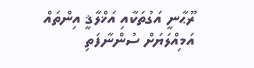ރޫޙާނީ އަގުތަކާއި އަޚްލާޤީ އިންތައް އަމިއްލަޔަށް ސުންނާފަތި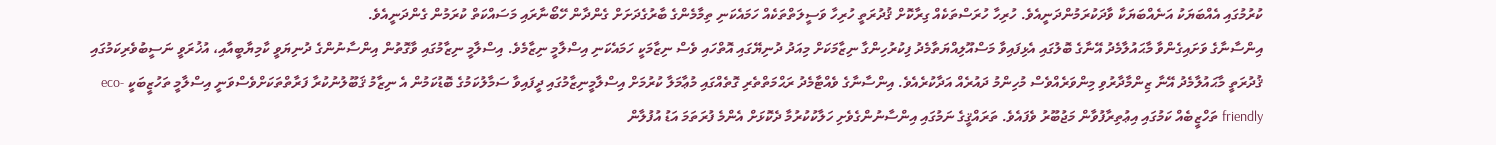ކުރުމުގައި އެއްބަޔަކު އަނެއްބަޔަކާ ވާދަކުރަމުންދަނީއެވެ. ހުރިހާ ހުރަސްތަކެއް ގިރާކޮށް ޤުދުރަތީ ހުރިހާ ވަސީލަތްތަކެއް ހަމައެކަނި ތިމާމެންގެ ބާރުގެދަށަށް ގެންދާން ހޭބޯނާރައި މަސައްކަތް ކުރަމުން ގެންދަނީއެވެ.
އިންސާނާގެ ވަށައިގެންވާ މާޙައުލާމެދު އޭނާގެ ބޮލުގައި އެޅިފައިވާ މަސްއޫލިއްޔަތާމެދު ފިކުރުހިންގާ ނިޒާމަކަށް މިއަދު ދުނިޔޭގައި އޮތްހައި ވެސް ނިޒާމަކީ ހަމައެކަނި އިސްލާމީ ނިޒާމެވެ. އިސްލާމީ ނިޒާމުގައި ވާގޮތުން އިންސާނުންގެ ދުނިޔަވީ ކާމިޔާބީއާއި، އުޚުރަވީ ނަސީބުވެރިކަމުގައި ޤުދުރަތީ މާޙައުލާމެދު އޭނާ ޒިންމާދާރުވި މިންވަރެއްވެސް މުހިންމު ދައުރެއް އަދާކުރެއެވެ. އިންސާނާގެ ވެއްޓާމެދު ރަޙްމަތްތެރި ގޮތެއްގައި މުޢާމަލާ ކުރުމަށް އިސްލާމީނިޒާމުގައި ދީފައިވާ ސަމާލުކަމުގެ ބޮޑުކަމުން އެ ނިޒާމު ޤަބޫލުނުކުރާ ފަރާތްތަކަށްވެސްވަނީ އިސްލާމީ ތަހުޒީބަކީ eco-friendly ތަހްޒީބެއް ކަމުގައި އިޢުތިރާފުވާން މަޖުބޫރު ވެފައެވެ. ތަރައްޤީގެ ނަމުގައި އިންސާނުންގެވެށި ހަލާކުކުރުމާ ދެކޮޅަށް އެންމެ ފުރަތަމަ އަޑު އުފުލާން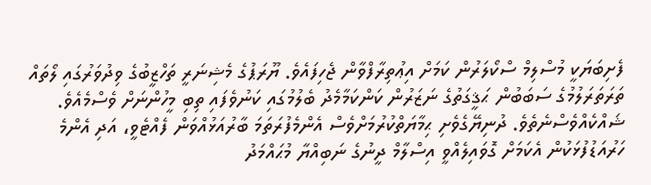ފެށިބަޔަކީ މުސްލިމް ސްކޯލަރުން ކަމަށް އިޢުތިރާފްވާން ޖެހިފައެވެ. ޔޫރަޕުގެ މެޝިނަރީ ތަހްޒީބުގެ ވިދުވަރުގައި ލޯތައް ތަރަތަރަލުމުގެ ސަބަބުން ޙަޤީގަތުގެ ނަޒަރުން ކަންކަމާމެދު ބެލުމުގައި ކަނުވެފައި ތިބި މީހުންނަށް ވެސްމެއެވެ.
ޝައްކެއްވެސްނެތެވެ. ދުނިޔޭގެވެށި ޙިމާޔަތްކުރުމަށްވެސް އެންމެފުރަތަމަ ބާރުއަޅުއްވަން ފެއްޓެވީ، އަދި އެންމެ ހަރުއަޑުފުޅަކުން އެކަމަށް ގޮވައިލެއްވީ އިސްލާމް ދީނުގެ ނަބިއްޔާ މުޙައްމަދު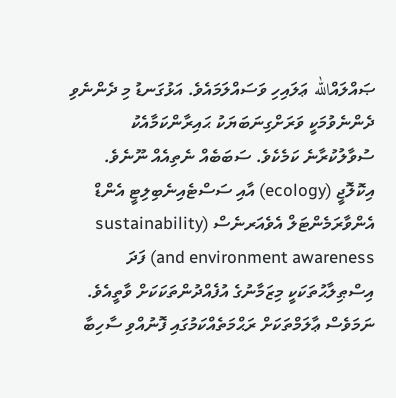ޞައްލައްالله ޢަލައިހި ވަސައްލަމައެވެ. އަޅުގަނޑު މި ދެންނެވި ދެންނެވުމަކީ ވަރަށްގިނަބަޔަކު ޙައިރާންކަމާއެކު ސުވާލުކުރާނެ ކަމެކެވެ. ސަބަބެއް ނެތިއެއް ނޫނެވެ. އިކޮލޮޖީ (ecology) އާއި ސަސްޓެއިނެބިލިޓީ އެންޑް އެންވާރަމެންޓަލް އެވެއަރނެސް (sustainability and environment awareness) ފަދަ އިސްޠިލާޙުތަކަކީ މިޒަމާނުގެ އުފެއްދުންތަކަކަށް ވާތީއެވެ.
ނަމަވެސް ޢާލަމްތަކަށް ރަޙްމަތެއްކަމުގައި ފޮނުއްވި ސާހިބާ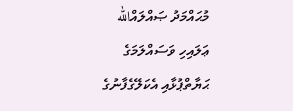މުޙައްމަދު ޞައްލައްالله ޢަލައިހި ވަސައްލަމަގެ ޙަޔާތްޕުޅާއި އެކަލޭގެފާނުގެ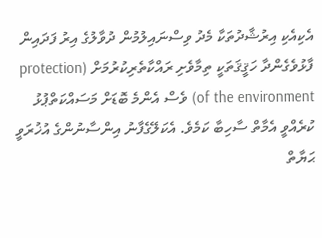އެކިއެކި އިރުޝާދުތަކާ މެދު ވިސްނައިލުމުން ދުވާލުގެ އިރު ފަދައިން ފާޅުވެގެންދާ ހަޤީޤަތަކީ ތިމާވެށި ރައްކާތެރިކުރުމަށް (protection of the environment) ވެސް އެންމެ ބޮޑަށް މަސައްކަތްޕުޅު ކުރެއްވީ އެމާތް ސާހިބާ ކަމެވެ. އެކަލޭގެފާނު އިންސާނުންގެ އުޚުރަވީ ޙަޔާތް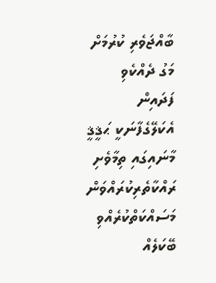ބާއްޖަވެރި ކުރުމަށް މަގު ދެއްކެވި ފަދައިން އެކަލޭގެފާނަކީ ޙަޤީޤީ މާނައިގައި ތިމާވެށި ރައްކާތެރިކުރައްވަން މަސައްކަތްކުރެއްވި ބޭކަލެއް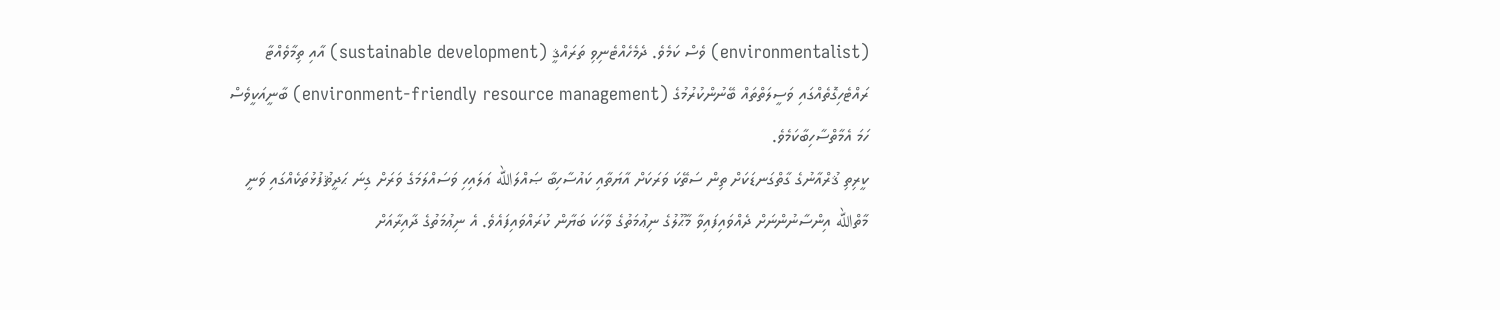(environmentalist) ވެސް ކަމެވެ. ދެމެހެއްޓެނިވި ތަރައްޤީ (sustainable development) އާއި ތިމާވެއްޓާ ރައްޓެހިގޮތެއްގައި ވަސީލަތްތައް ބޭނުންކުރުމުގެ (environment-friendly resource management) ބާނީއަކީވެސް ހަމަ އެމާތްސާހިބާކަމެވެ.
ކީރިތި ޤުރްއާނުގެ ގާތްގަނޑަކަށް ތިން ސަތޭކަ ވަރަކަށް އާޔަތާއި ކައުސާހިބާ ޞައްލަالله ޢަލައިހި ވަސައްލަމަގެ ވަރަށް ގިނަ ޙަދީޘުފުޅުތަކެއްގައި ވަނީ މާތްالله އިންސާނުންނަށް ދެއްވައިފައިވާ މާޙޫލުގެ ނިޢުމަތުގެ ވާހަކަ ބަޔާން ކުރައްވައިފައެވެ. އެ ނިޢުމަތުގެ ދާއިރާއަށް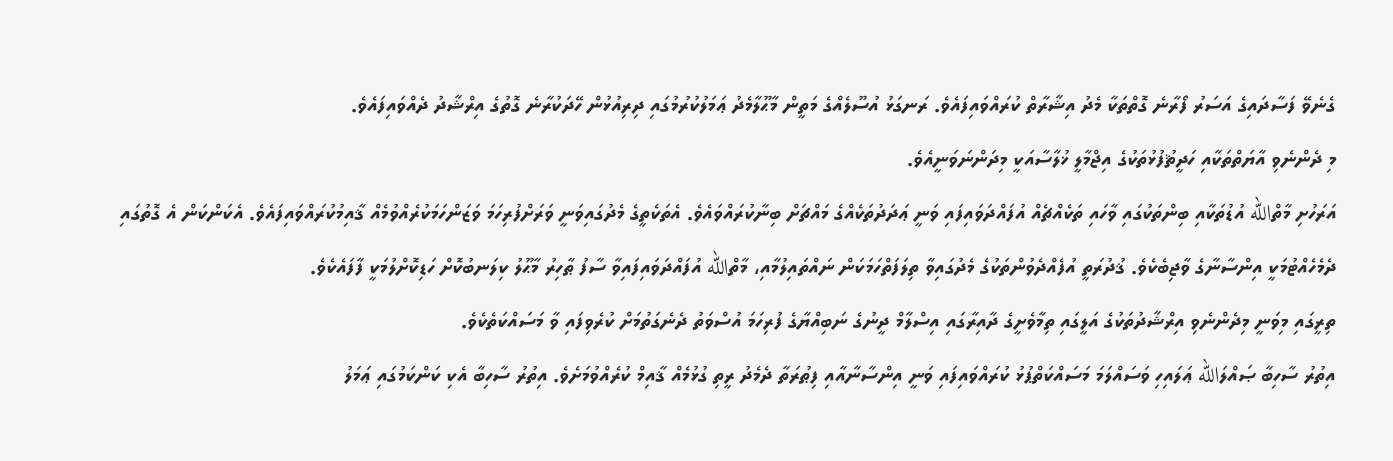ގެނެވޭ ފަސާދައިގެ އަސަރު ފޯރާނެ ގޮތްތަކާ މެދު އިޝާރާތް ކުރައްވައިފައެވެ. ރަނގަޅު އުސޫލެއްގެ މަތީން މާޙޫލާމެދު ޢަމަލުކުރުމުގައި ދިރިއުޅުން ހޭދަކުރާނެ ގޮތުގެ އިރްޝާދު ދެއްވައިފައެވެ.
މި ދެންނެވި އާޔަތްތަކާއި ހަދީޘުފުޅުތަކުގެ އިޖްމާލީ ޚުލާސާއަކީ މިދަންނަވަނީއެވެ.
އަރަހުށި މާތްالله އުޑުތަކާއި ބިންތަކުގައި ވާހައި ތަކެއްޗެއް އުފައްދަވައިފައި ވަނީ ޢަދަދުތަކެއްގެ މައްޗަށް ބިނާކުރައްވައެވެ. އެތަކެތީގެ މެދުގައިވަނީ ވަރަށްފުރިހަމަ ވަޒަންހަމަކުރެއްވުމެއް ޤާއިމުކުރައްވައިފައެވެ. އެކަންކަން އެ ގޮތުގައި ދެމެހެއްޓުމަކީ އިންސާނާގެ ވާޖިބެކެވެ. ޤުދުރަތީ އުފެއްދެވުންތަކުގެ މެދުގައިވާ ތިލަފަތްހަމަކަން ނައްތައިލުމާއި، މާތްالله އުފައްދަވައިފައިވާ ސާފު ޠާހިރު މާޙޫލު ކިލަނބުކޮށް ހަޑިކޮށްލުމަކީ ފާފައެކެވެ.
ތިރީގައި މިވަނީ މިދެންނެވި އިރްޝާދުތަކުގެ އަލީގައި ތިމާވެށީގެ ދާއިރާގައި އިސްލާމް ދީނުގެ ނަބިއްޔާގެ ފުރިހަމަ އުސްވަތު ދެނެގަތުމަށް ކުރެވިފައި ވާ މަސައްކަތެކެވެ.
އިތުރު ސާހިބާ ޞައްލަالله ޢަލައިހި ވަސައްލަމަ މަސައްކަތްޕުޅު ކުރައްވައިފައި ވަނީ އިންސާނާއާއި ފިޠުރަތާ ދެމެދު ރީތި ގުޅުމެއް ޤާއިމް ކުރެއްވުމަށެވެ. އިތުރު ސާހިބާ އެކި ކަންކަމުގައި ޢަމަލު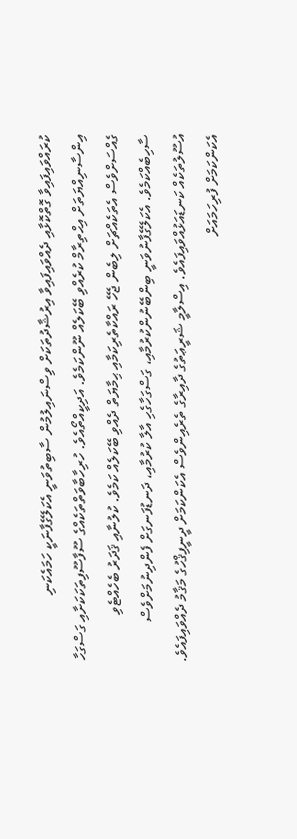ކުރައްވައިފައިވާ ގޮތްކޮޅާއި ދެއްވައިފައިވާ އިރުޝާދުތަކަށް ވިސްނައިލުމުން ސާބިތުވަނީ އެކަލޭގެފާނަކީ ހަމައެކަނި އިންސާނިއްޔަތަށް އިޙްތިރާމް ކުރެއްވި ބޭކަލެއް ނޫންކަމެވެ. އަދިކީއްތޯއެވެ. ހުރިހާބާވަތްތަކެއްގެ ސޫފާސޫފިތަކަކަށާއި ގަސްގަހާ ގެއްސަށްވެސް އެތަކެއްޗަށް ލިބެން ޖެހޭ ރައްކާތެރިކަމާއި ޙިމާޔަތް ދެއްވި ބޭކަލެއް ކަމެވެ. ކުލުނާއި ޤަދަރު ބެހެއްޓެވި ސާހިބެއްކަމެވެ. އެކަލޭގެފާނުވަނީ ބިންބޭނުންކުރުމާއި، ގަސްގަހާގެހި އާލާ ކުރުމާއި، ދަނޑުފަނގަށް ފެންދިނުމަށްވެސް އުސޫލުތަކެއް ކަނޑައަޅުއްވައިފައެވެ. އިސްލާމީ ޝަރީޢަތުގެ ދާއިރާގެ ތެރެއިންވެސް އެކަންކަމަށް ދީނީފިޤްހުގެ މަޤާމު ދެއްވައިފައެވެ. އެކަންކަމަށް ފުރިހަމައަށް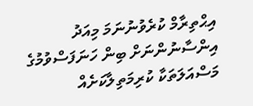އިޙްތިރާމް ކުރެވުނުނަމަ މިއަދު އިންސާނުންނަށް ބިން ހަނަފަސްވުމުގެ މަސްއަލަތަކާ ކުރިމަތިލާކަށެއް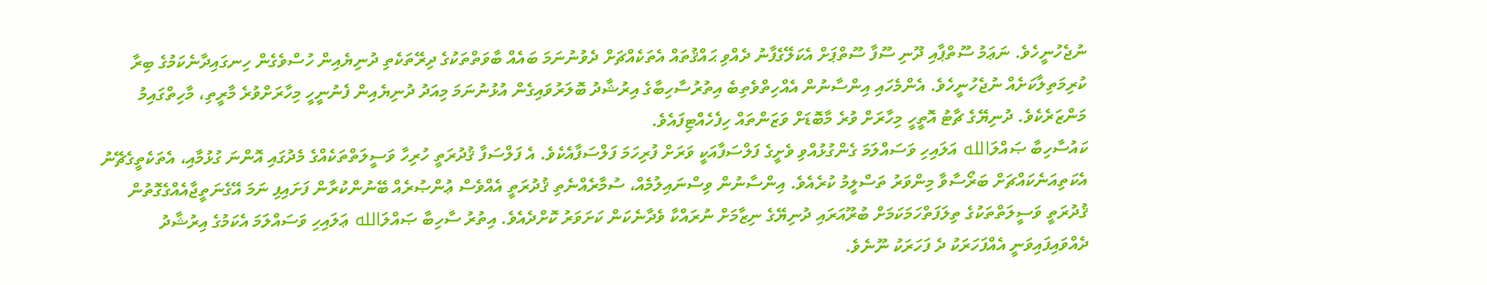ނުޖެހުނީހެވެ. ނަޢަމު ސޫތްޕާއި ދޫނި ސޫފާ ސޫތްޕަށް އެކަލޭގެފާނު ދެއްވި ޙައްޤުތައް އެތަކެއްޗަށް ދެވުނުނަމަ ބައެއް ބާވަތްތަކުގެ ދިރޭތަކެތި ދުނިޔެއިން ހުސްވެގެން ހިނގައިދާނެކަމުގެ ބިރާ ކުރިމަތިލާކަށެއް ނުޖެހުނީހެވެ. އެންމެހައި އިންސާނުން އެއްހިތްވެތިބެ އިތުރުސާހިބާގެ އިރުޝާދު ބޮލަރުވައިގެން އުޅުނުނަމަ މިއަދު ދުނިޔެއިން ފެނުނީހީ މިހާރަށްވުރެ މާރީތި، މާހިތްގައިމު މަންޒަރެކެވެ. ދުނިޔޭގެ ޗާޓު އޮތީހީ މިހާރަށް ވުރެ މާބޮޑަށް ވަޒަންތައް ހިފެހެއްޓިފައެވެ.
ކައުސާހިބާ ޞައްލަالله އަލައިހި ވަސައްލަމަ ގެންގުޅުއްވި ވެށީގެ ފަލްސަފާއަކީ ވަރަށް ފުރިހަމަ ފަލްސަފާއެކެވެ. އެ ފަލްސަފާ ޤުދުރަތީ ހުރިހާ ވަސީލަތްތަކެއްގެ މެދުގައި އޮންނަ ގުޅުމާއި، އެތަކެތީގެޗޭނު އެކަތިއަނެކައްޗަށް ބަރޯސާވާ މިންވަރު ތަސްލީމު ކުރެއެވެ. އިންސާނުން ވިސްނައިލުމެއް، ސުމާރެއްނެތި ޤުދުރަތީ އެއްވެސް ޢުންޞުރެއް ބޭނުންކުރާން ފަށައިފި ނަމަ އޭގެނަތީޖާއެއްގެގޮތުން ޤުދުރަތީ ވަސީލަތްތަކުގެ ތިލަފަތްހަމަކަމަށް ބުރޫއަރައި ދުނިޔޭގެ ނިޒާމަށް ނުރައްކާ ވެދާނެކަން ކަށަވަރު ކޮށްދެއެވެ. އިތުރު ސާހިބާ ޞައްލަالله ޢަލައިހި ވަސައްލަމަ އެކަމުގެ އިރުޝާދު ދެއްވައިފައިވަނީ އެއްފަހަރަކު ދެ ފަހަރަކު ނޫނެވެ.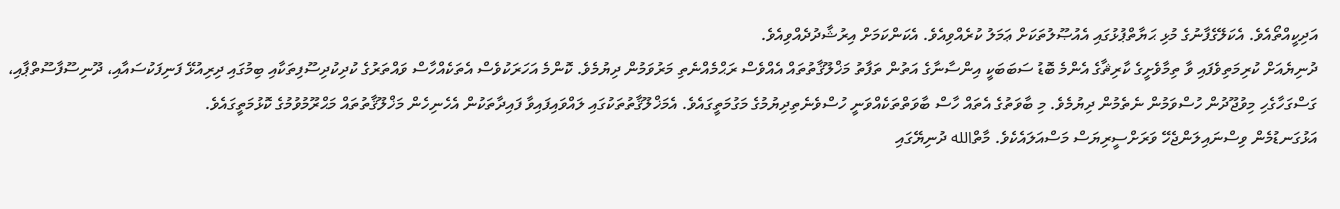އަދިކީއްތޯއެވެ. އެކަލޭގެފާނުގެ މުޅި ޙަޔާތްޕުޅުގައި އެއުޞޫލުތަކަށް ޢަމަލު ކުރެއްވިއެވެ. އެކަންކަމަށް އިރުޝާދުދެއްވިއެވެ.
ދުނިޔެއަށް ކުރިމަތިވެފައި ވާ ތިމާވެށީގެ ކާރިޘާގެ އެންމެ ބޮޑު ސަބަބަކީ އިންސާނާގެ އަތުން ތަފާތު މަޚްލޫޤާތުތައް އެއްވެސް ރަޙްމެއްނެތި މަރުވަމުން ދިޔުމެވެ. ކޮންމެ އަހަރަކުވެސް އެތަކެއްހާސް ވައްތަރުގެ ކުދިކުދިސޫފިތަކާއި ބިމުގައި ދިރިއުޅޭ ފަނިފަކުސައާއި، ދޫނިސޫފާސޫތްޕާއި، ގަސްގަހާގެހި މިވުޖޫދުން ހުސްވަމުން ނެތެމުން ދިޔުމެވެ. މި ބާވަތުގެ އެތައް ހާސް ބާވަތްތަކެއްވަނީ ހުސްވެނެތިދިޔުމުގެ މަގުމަތީގައެވެ. އެމަޚްލޫޤާތުތަކުގައި ލައްވައިފައިވާ ފައިދާތަކުން އެހެނިހެން މަޚްލޫޤާތުތައް މަޙްރޫމުވުމުގެ ކޮޅުމަތީގައެވެ.
އަޅުގަނޑުމެން ވިސްނައިލަންޖެހޭ ވަރަށްސީރިޔަސް މަސްއަލައެކެވެ. މާތްالله ދުނިޔޭގައި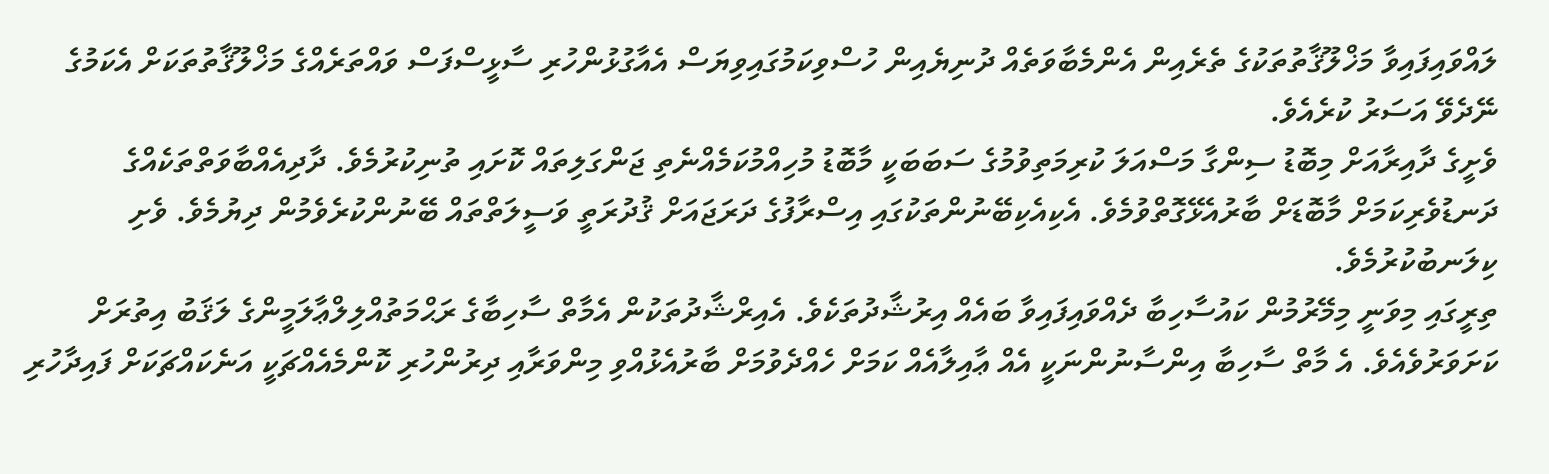ލައްވައިފައިވާ މަޚްލޫޤާތުތަކުގެ ތެރެއިން އެންމެބާވަތެއް ދުނިޔެއިން ހުސްވިކަމުގައިވިޔަސް އެއާގުޅުންހުރި ސާޅީސްފަސް ވައްތަރެއްގެ މަޚްލޫޤާތުތަކަށް އެކަމުގެ ނޭދެވޭ އަސަރު ކުރެއެވެ.
ވެށީގެ ދާއިރާއަށް މިބޮޑު ސިންގާ މަސްއަލަ ކުރިމަތިވުމުގެ ސަބަބަކީ މާބޮޑު މުހިއްމުކަމެއްނެތި ޖަންގަލިތައް ކޮށައި ތުނިކުރުމެވެ. ދާދިއެއްބާވަތްތަކެއްގެ ދަނޑުވެރިކަމަށް މާބޮޑަށް ބާރުއެޅޭގޮތްވުމެވެ. އެކިއެކިބޭނުންތަކުގައި އިސްރާފުގެ ދަރަޖައަށް ޤުދުރަތީ ވަސީލަތްތައް ބޭނުންކުރެވެމުން ދިޔުމެވެ. ވެށި ކިލަނބުކުރުމެވެ.
ތިރީގައި މިވަނީ މިމޭރުމުން ކައުސާހިބާ ދެއްވައިފައިވާ ބައެއް އިރުޝާދުތަކެވެ. އެއިރްޝާދުތަކުން އެމާތް ސާހިބާގެ ރަޙްމަތުއްލިލްޢާލަމީންގެ ލަޤަބު އިތުރަށް ކަށަވަރުވެއެވެ. އެ މާތް ސާހިބާ އިންސާނުންނަކީ އެއް ޢާއިލާއެއް ކަމަށް ހެއްދެވުމަށް ބާރުއެޅުއްވި މިންވަރާއި ދިރުންހުރި ކޮންމެއެއްޗަކީ އަނެކައްޗަކަށް ފައިދާހުރި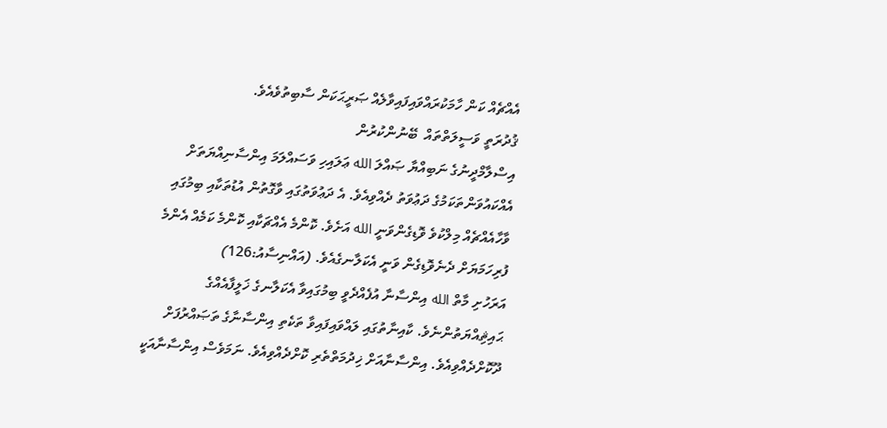އެއްޗެއް ކަން ހާމަކުރައްވައިފައިވާލެއް ޞަރީޙަކަން ސާބިތުވެއެވެ.
ޤުދުރަތީ ވަސީލަތްތައް  ބޭނުންކުރުން
އިސްލާމްދީނުގެ ނަބިއްޔާ ޞައްލަ الله ޢަލައިހި ވަސައްލަމަ އިންސާނިއްޔަތަށް އެއްކައުވަންތަކަމުގެ ދަޢުވަތު ދެއްވިއެވެ. އެ ދަޢުވަތުގައި ވާގޮތުން އުޑުތަކާއި ބިމުގައި ވާހާއެއްޗެއް މިލްކުވެ ވޮޑިގެންވަނީ الله އަށެވެ. ކޮންމެ އެއްޗަކާއި ކޮންމެ ކަމެއް އެންމެ ފުރިހަމަޔަށް ދެނެވޮޑިގެން ވަނީ އެކަލާނގެއެވެ. (އައްނިސާއު:126)
އަރަހުށި މާތް الله އިންސާނާ އުފެއްދެވީ ބިމުގައިވާ އެކަލާނގެ ޚަލީފާއެއްގެ ޙައިޘިއްޔަތުންނެވެ. ކާއިނާތުގައި ލައްވައިފައިވާ ތަކެތި އިންސާނާގެ ތަޞައްރުފަށް ދޫކޮށްދެއްވިއެވެ. އިންސާނާއަށް ޚިދުމަތްތެރި ކޮށްދެއްވިއެވެ. ނަމަވެސް އިންސާނާއަކީ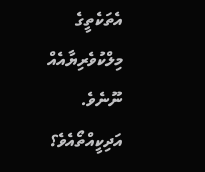އެތަކެތީގެ މިލްކުވެރިޔާއެއް ނޫނެވެ. އަދިކީއްތޯއެވެ؟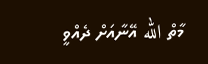މާތް الله އޭނާއަށް ދެއްވީ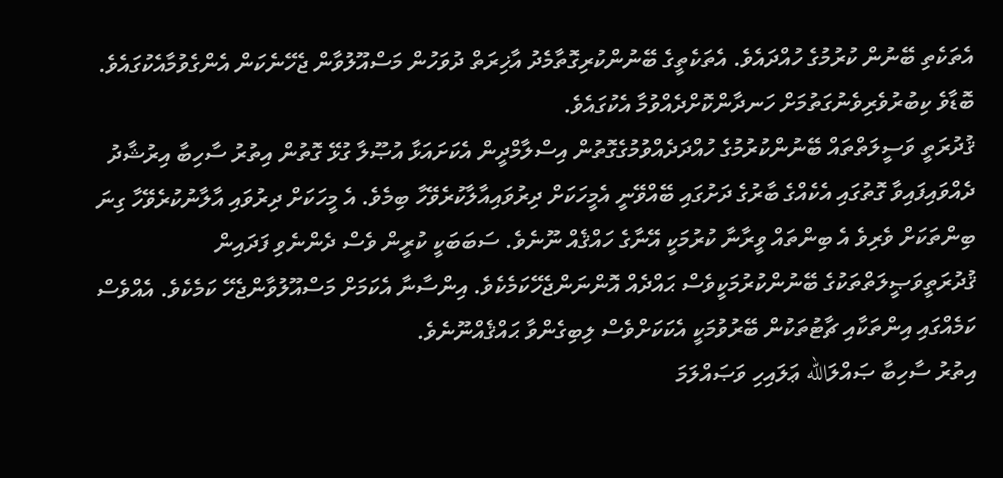އެތަކެތި ބޭނުން ކުރުމުގެ ހުއްދައެވެ. އެތަކެތީގެ ބޭނުންކުރިގޮތާމެދު އާޚިރަތް ދުވަހުން މަސްއޫލުވާން ޖެހޭނެކަން އެންގެވުމާއެކުގައެވެ. ބޮޑާވެ ކިބުރުވެރިވެނުގަތުމަށް ހަނދާންކޮށްދެއްވުމާ އެކުގައެވެ.
ޤުދުރަތީ ވަސީލަތްތައް ބޭނުންކުރުމުގެ ހުއްދަދެއްވުމުގެގޮތުން އިސްލާމްދީން އެކަށައަޅާ އުޞޫލާ ގުޅޭ ގޮތުން އިތުރު ސާހިބާ އިރުޝާދު ދެއްވައިފައިވާ ގޮތުގައި އެކެއްގެ ބާރުގެ ދަށުގައި ބޭއްވޭނީ އެމީހަކަށް ދިރުވައިއާލާކުރެވޭހާ ބިމެވެ. އެ މީހަކަށް ދިރުވައި އާލާނުކުރެވޭހާ ގިނަ ބިންތަކަށް ވެރިވެ އެ ބިންތައް ވީރާނާ ކުރުމަކީ އޭނާގެ ހައްޤެއް ނޫނެވެ. ސަބަބަކީ ކުރީން ވެސް ދެންނެވި ފަދައިން ޤުދުރަތީވަޞީލަތްތަކުގެ ބޭނުންކުރުމަކީވެސް ޙައްދެއް އޮންނަންޖެހޭކަމެކެވެ. އިންސާނާ އެކަމަށް މަސްއޫލުވާންޖެހޭ ކަމެކެވެ. އެއްވެސް ކަމެއްގައި އިންތަކާއި ޗާޓުތަކުން ބޭރުވުމަކީ އެކަކަށްވެސް ލިބިގެންވާ ޙައްޤެއްނޫނެވެ.
އިތުރު ސާހިބާ ޞައްލަالله ޢަލައިހި ވަޞައްލަމަ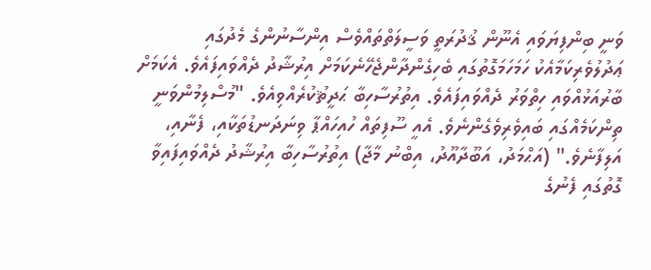ވަނީ ބިންފިޔަވައި އެނޫން ޤުދުރަތީ ވަސީލަތްތައްވެސް އިންސާނުންގެ މެދުގައި ޢަދުލުވެރިކަމާއެކު ހަމަހަމަގޮތުގައި ބެހިގެންދާންޖެހޭނެކަމަށް އިރުޝާދު ދެއްވައިފައެވެ. އެކަމަށް ބާރުއަޅުއްވައި ހިތްވަރު ދެއްވައިފައެވެ. އިތުރުސާހިބާ ޙަދީޘުކުރެއްވިއެވެ. "މުސްލިމުންވަނީ ތިންކަމެއްގައި ބައިވެރިވެގެންނެވެ. އެއީ ސޫފިތައް ހުއިހައްޕާ ވިނަދަނޑުތަކާއި، ފެނާއި، އަލިފާނެވެ." (އަޙްމަދު، އަބޫދާއޫދު، އިބްނު މާޖާ) އިތުރުސާހިބާ އިރުޝާދު ދެއްވައިފައިވާ ގޮތުގައި ފެނުގެ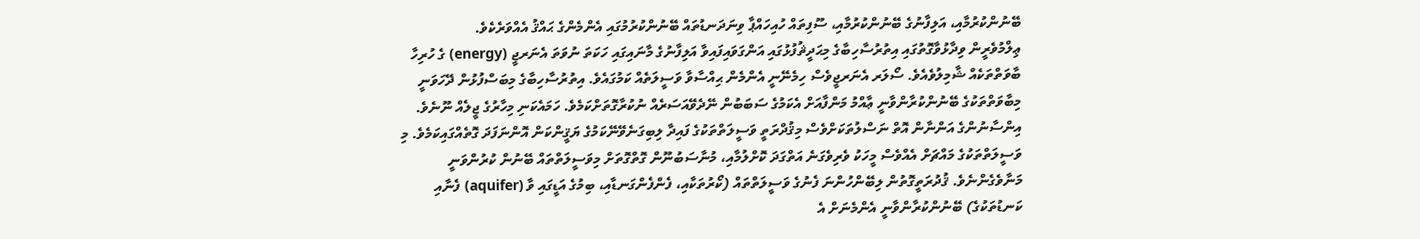ބޭނުންކުރުމާއި، އަލިފާނުގެ ބޭނުންކުރުމާއި، ސޫފިތައް ހުއިހައްޕާ ވިނަދަނޑުތައް ބޭނުންކުރުމުގައި އެންމެންގެ ޙައްޤު އެއްވަރެކެވެ.
ޢިލްމުވެރީން ވިދާޅުވާގޮތުގައި އިތުރުސާހިބާގެ މިޙަދީޘުފުޅުގައި އަންގަވައިފައިވާ އަލިފާނުގެ މާނައިގައި ހަކަތަ ނުވަތަ އެނަރޖީ (energy) ގެ ހުރިހާ ބާވަތްތަކެއް ޝާމިލުވެއެވެ. ސޯލަރ އެނަރޖީވެސް ހިމެނޭނީ އެންމެން ޙިއްސާވާ ވަސީލަތެއް ކަމުގައެވެ. އިތުރުސާހިބާގެ މިބަސްފުޅުން ދޭހަވަނީ މިބާވަތްތަކުގެ ބޭނުންކުރާންވާނީ ޢާއްމު މަންފާއަށް އެކަމުގެ ސަބަބުން ނޭދެވޭއަސަރެއް ނުކުރާގޮތަށްކަމެވެ. ހަމައެކަނި މިހާރުގެ ޖީލެއް ނޫނެވެ. އިންސާނުންގެ އަންނާން އޮތް ނަސްލުތަކަށްވެސް މިޤުދްރަތީ ވަސީލަތްތަކުގެ ފައިދާ ލިބިގަނެވޭނޭކަމުގެ ޔަޤީންކަން އޮންނަފަދަ ގޮތެއްގައިކަމެވެ. މި ވަސީލަތްތަކުގެ މައްޗަށް އެއްވެސް މީހަކު ވެރިވެގަނެ އަތްގަދަ ކޮށްލުމާއި، މުނާސަބުނޫން ގޮތްގޮތަށް މިވަސީލަތްތައް ބޭނުން ކުރުންވަނީ މަނާވެގެންނެވެ. ޤުދުރަތީގޮތުން ލިބޭންހުންނަ ފެނުގެ ވަސީލަތްތައް (ކޯރުތަކާއި، ފެންފެންގަނޑާއި، ބިމުގެ އަޑީގައި ވާ (aquifer) ފެނާއި ކަނޑުތަކުގެ) ބޭނުންކުރާންވާނީ އެންމެނަށް އެ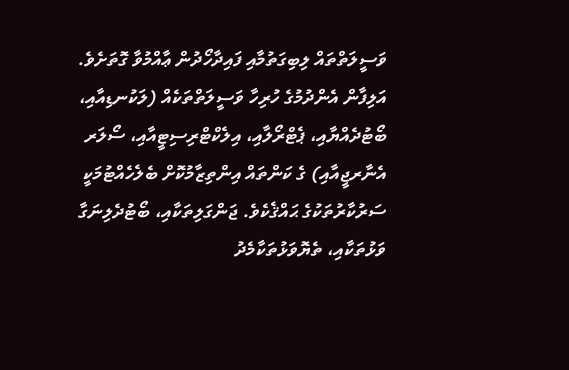ވަސީލަތްތައް ލިބިގަތުމާއި ފައިދާހޯދުން ޢާއްމުވާ ގޮތަށެވެ. އަލިފާން އެންދުމުގެ ހުރިހާ ވަސީލަތްތަކެއް (ލަކުނޑިއާއި، ބޯޓުދެއްޔާއި، ޕެޓްރޯލާއި، އިލެކްޓްރިސިޓީއާއި، ސޯލަރ އެނާރޖީއާއި) ގެ ކަންތައް އިންތިޒާމުކޮށް ބެލެހެއްޓުމަކީ ސަރުކާރުތަކުގެ ޙައްޤެކެވެ. ޖަންގަލިތަކާއި، ބޯޓުދެލިނަގާ ވަޅުތަކާއި، ތެޔޮވަޅުތަކާމެދު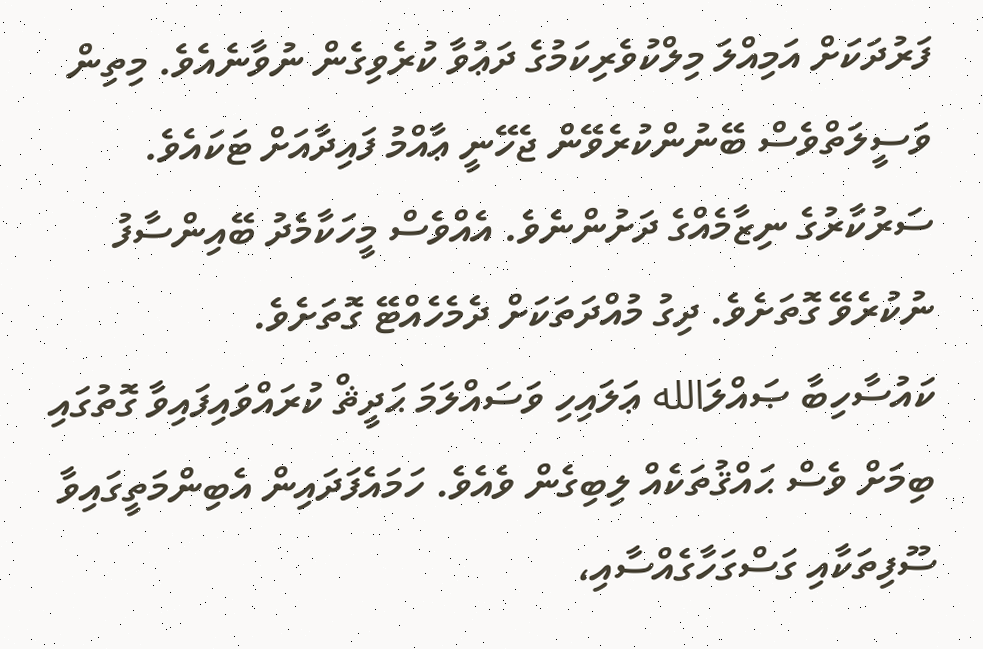ފަރުދަކަށް އަމިއްލަ މިލްކުވެރިކަމުގެ ދަޢުވާ ކުރެވިގެން ނުވާނެއެވެ. މިތިން ވަސީލަތްވެސް ބޭނުންކުރެވޭން ޖެހޭނީ ޢާއްމު ފައިދާއަށް ޓަކައެވެ. ސަރުކާރުގެ ނިޒާމެއްގެ ދަށުންނެވެ. އެއްވެސް މީހަކާމެދު ބޭއިންސާފު ނުކުރެވޭ ގޮތަށެވެ. ދިގު މުއްދަތަކަށް ދެމެހެއްޓޭ ގޮތަށެވެ.
ކައުސާހިބާ ޞައްލަالله ޢަލައިހި ވަސައްލަމަ ޙަދީޘް ކުރައްވައިފައިވާ ގޮތުގައި ބިމަށް ވެސް ޙައްޤުތަކެއް ލިބިގެން ވެއެވެ. ހަމައެފަދައިން އެބިންމަތީގައިވާ ސޫފިތަކާއި ގަސްގަހާގެއްސާއި،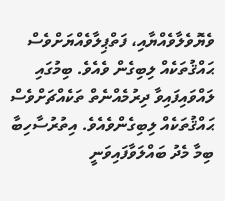ވެޔޮވެލާވެއްޔާއި، ފަތްޕިލާވެއްޔަށްވެސް ޙައްޤުތަކެއް ލިބިގެން ވެއެވެ. ބިމުގައި ލައްވައިފައިވާ ދިރުމެއްނެތް ތަކެއްޗަށްވެސް ޙައްޤުތަކެއް ލިބިގެންވެއެވެ. އިތުރުސާހިބާ ބިމާ މެދު ބައްލަވާފައިވަނީ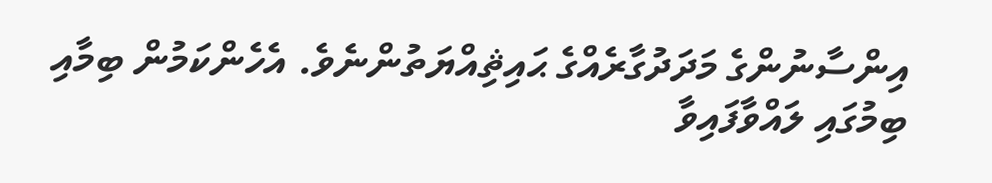އިންސާނުންގެ މަދަދުގާރެއްގެ ޙައިޘިއްޔަތުންނެވެ. އެހެންކަމުން ބިމާއި ބިމުގައި ލައްވާފައިވާ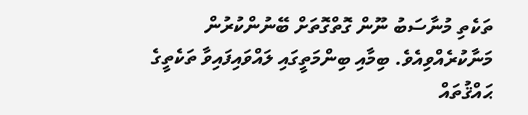ތަކެތި މުނާސަބު ނޫން ގޮތްގޮތަށް ބޭނުންކުރުން މަނާކުރެއްވިއެވެ. ބިމާއި ބިންމަތީގައި ލައްވައިފައިވާ ތަކެތީގެ ޙައްޤުތައް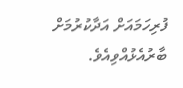ފުރިހަމައަށް އަދާކުރުމަށް ބާރުއެޅުއްވިއެވެ.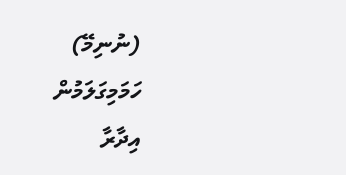(ނުނިމޭ)
ހަމަމިގަލަމުން
އިދާރާ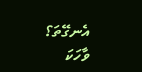އެނގޭތަ؟
ވާހަކަ